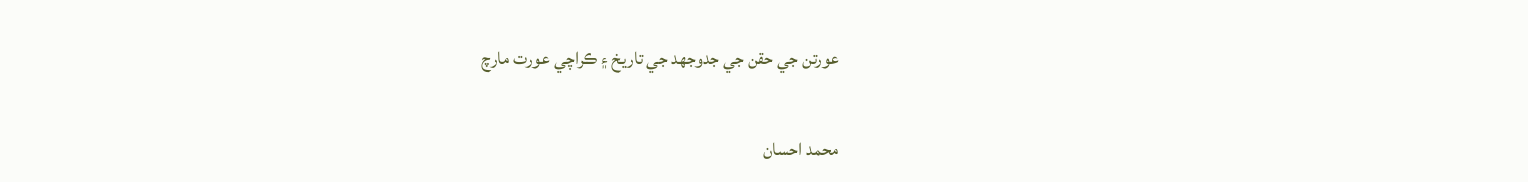عورتن جي حقن جي جدوجهد جي تاريخ ۽ ڪراچي عورت مارچ

محمد احسان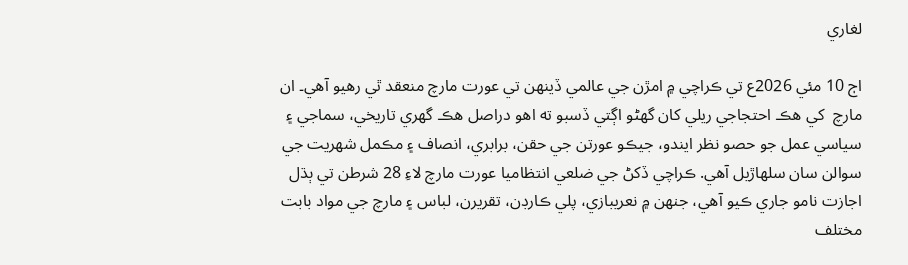لغاري

اڄ 10 مئي 2026ع تي ڪراچي ۾ امڙن جي عالمي ڏينھن تي عورت مارچ منعقد ٿي رهيو آهي۔ ان مارچ  کي ھڪ احتجاجي ريلي کان گھڻو اڳتي ڏسبو ته اهو دراصل هڪ گهري تاريخي، سماجي ۽ سياسي عمل جو حصو نظر ايندو، جيڪو عورتن جي حقن، برابري، انصاف ۽ مڪمل شهريت جي سوالن سان سلھاڙيل آهي. ڪراچي ڏکڻ جي ضلعي انتظاميا عورت مارچ لاءِ 28 شرطن تي ٻڌل اجازت نامو جاري ڪيو آهي، جنهن ۾ نعريبازي، پلي ڪارڊن، تقريرن، لباس ۽ مارچ جي مواد بابت مختلف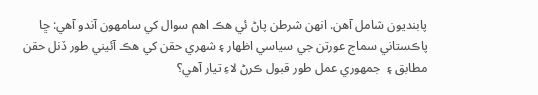پابنديون شامل آهن. انهن شرطن پاڻ ئي هڪ اهم سوال کي سامهون آندو آهي: ڇا پاڪستاني سماج عورتن جي سياسي اظهار ۽ شهري حقن کي هڪ آئيني طور ڏنل حقن مطابق ۽  جمهوري عمل طور قبول ڪرڻ لاءِ تيار آهي؟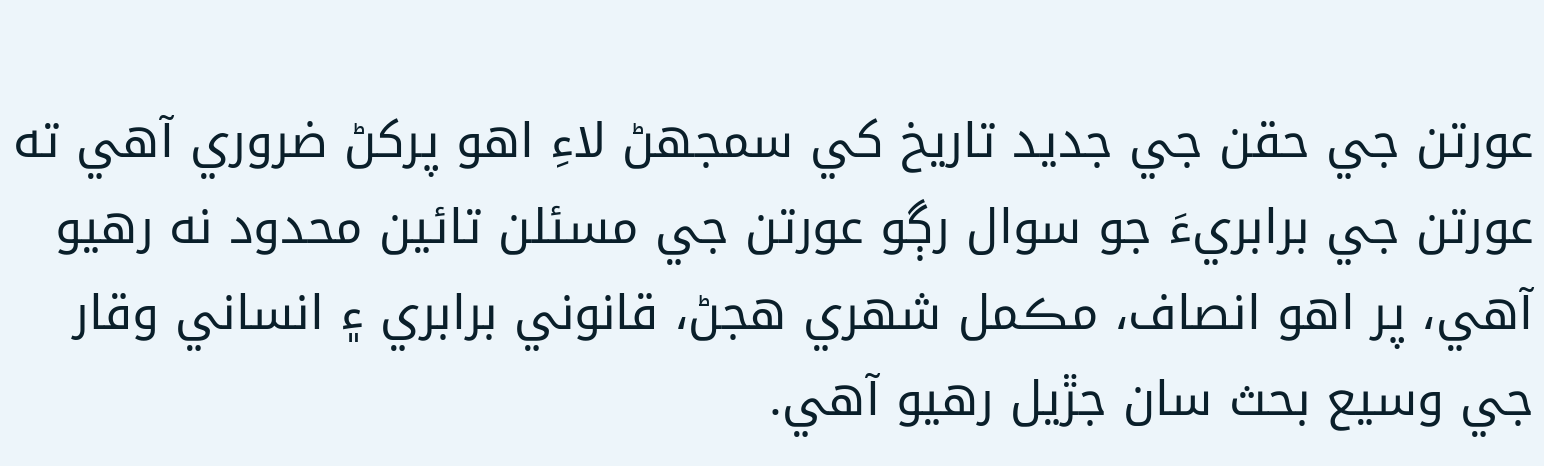عورتن جي حقن جي جديد تاريخ کي سمجهڻ لاءِ اهو پرکڻ ضروري آهي ته عورتن جي برابريءَ جو سوال رڳو عورتن جي مسئلن تائين محدود نه رهيو آهي، پر اهو انصاف، مڪمل شهري ھجڻ، قانوني برابري ۽ انساني وقار جي وسيع بحث سان جڙيل رهيو آهي.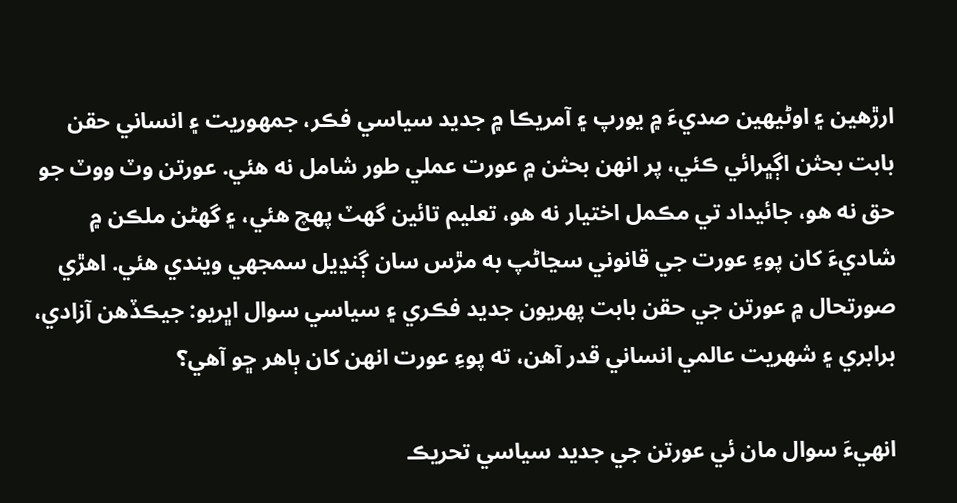ارڙهين ۽ اوڻيهين صديءَ ۾ يورپ ۽ آمريڪا ۾ جديد سياسي فڪر، جمهوريت ۽ انساني حقن بابت بحثن اڳڀرائي ڪئي، پر انهن بحثن ۾ عورت عملي طور شامل نه هئي. عورتن وٽ ووٽ جو حق نه هو، جائيداد تي مڪمل اختيار نه هو، تعليم تائين گھٽ پھچ هئي، ۽ گهڻن ملڪن ۾ شاديءَ کان پوءِ عورت جي قانوني سڃاڻپ به مڙس سان ڳنڍيل سمجهي ويندي هئي. اهڙي صورتحال ۾ عورتن جي حقن بابت پهريون جديد فڪري ۽ سياسي سوال اڀريو: جيڪڏهن آزادي، برابري ۽ شهريت عالمي انساني قدر آهن، ته پوءِ عورت انهن کان ٻاهر ڇو آهي؟

انهيءَ سوال مان ئي عورتن جي جديد سياسي تحريڪ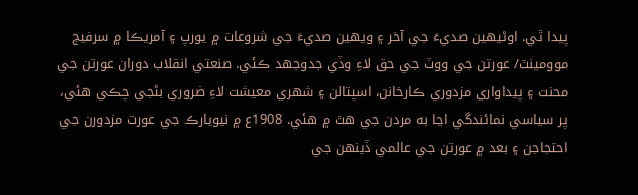پيدا ٿي. اوڻيهين صديءَ جي آخر ۽ ويهين صديءَ جي شروعات ۾ يورپ ۽ آمريڪا ۾ سرفيج موومينٽ/ عورتن جي ووٽ جي حق لاءِ وڏي جدوجهد ڪئي. صنعتي انقلاب دوران عورتن جي محنت ۽ پيداواري مزدوري ڪارخانن، اسپتالن ۽ شهري معيشت لاءِ ضروري بڻجي چڪي هئي، پر سياسي نمائندگي اڃا به مردن جي هٿ ۾ هئي. 1908ع ۾ نيويارڪ جي عورت مزدورن جي احتجاجن ۽ بعد ۾ عورتن جي عالمي ڏينھن جي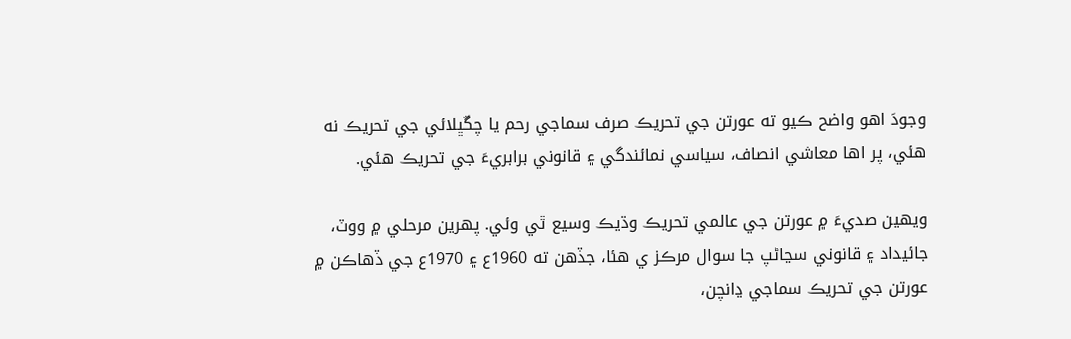وجودَ اهو واضح ڪيو ته عورتن جي تحريڪ صرف سماجي رحم يا چڱڀلائي جي تحريڪ نه هئي، پر اها معاشي انصاف، سياسي نمائندگي ۽ قانوني برابريءَ جي تحريڪ هئي.

ويهين صديءَ ۾ عورتن جي عالمي تحريڪ وڌيڪ وسيع ٿي وئي. پهرين مرحلي ۾ ووٽ، جائيداد ۽ قانوني سڃاڻپ جا سوال مرڪز ي هئا، جڏهن ته 1960ع ۽ 1970ع جي ڏهاڪن ۾ عورتن جي تحريڪ سماجي ڍانچن،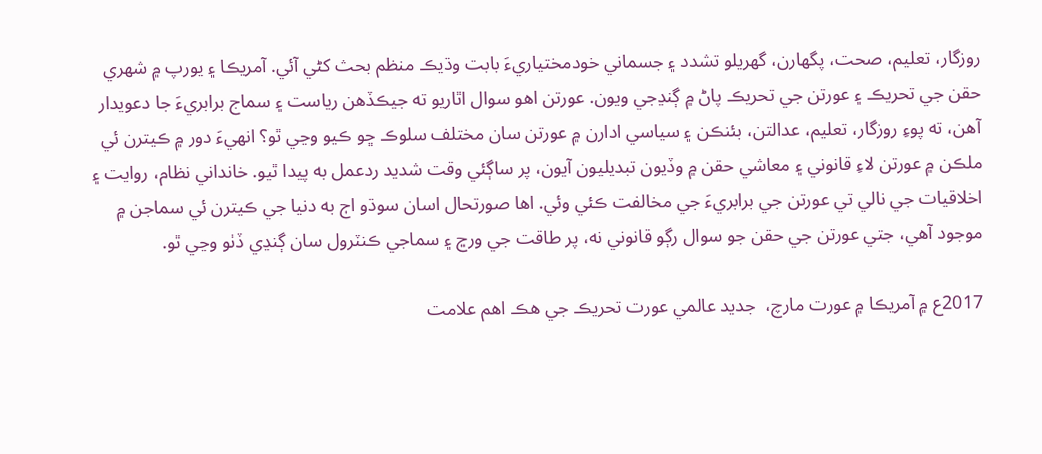روزگار، تعليم، صحت، پگهارن، گهريلو تشدد ۽ جسماني خودمختياريءَ بابت وڌيڪ منظم بحث کڻي آئي. آمريڪا ۽ يورپ ۾ شھري حقن جي تحريڪ ۽ عورتن جي تحريڪ پاڻ ۾ ڳنڍجي ويون. عورتن اهو سوال اٿاريو ته جيڪڏهن رياست ۽ سماج برابريءَ جا دعويدار آهن، ته پوءِ روزگار، تعليم، عدالتن، بئنڪن ۽ سياسي ادارن ۾ عورتن سان مختلف سلوڪ ڇو ڪيو وڃي ٿو؟ انهيءَ دور ۾ ڪيترن ئي ملڪن ۾ عورتن لاءِ قانوني ۽ معاشي حقن ۾ وڏيون تبديليون آيون، پر ساڳئي وقت شديد ردعمل به پيدا ٿيو. خانداني نظام، روايت ۽ اخلاقيات جي نالي تي عورتن جي برابريءَ جي مخالفت ڪئي وئي. اها صورتحال اسان سوڌو اڄ به دنيا جي ڪيترن ئي سماجن ۾ موجود آهي، جتي عورتن جي حقن جو سوال رڳو قانوني نه، پر طاقت جي ورڇ ۽ سماجي ڪنٽرول سان ڳنڍي ڏٺو وڃي ٿو.

2017ع ۾ آمريڪا ۾ عورت مارچ،  جديد عالمي عورت تحريڪ جي هڪ اهم علامت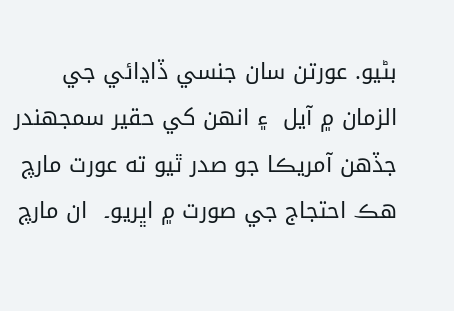بڻيو. عورتن سان جنسي ڏاڍائي جي الزمان ۾ آيل  ۽ انھن کي حقير سمجھندر جڏھن آمريڪا جو صدر ٿيو ته عورت مارچ ھڪ احتجاج جي صورت ۾ اڀريو۔  ان مارچ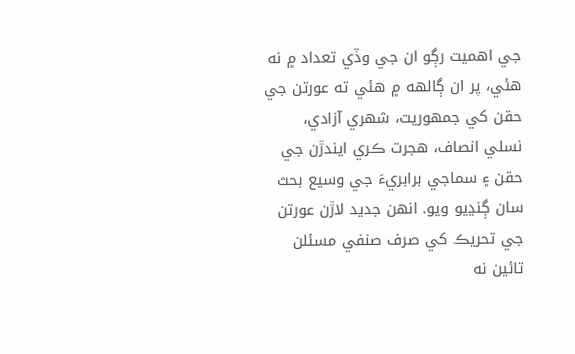جي اهميت رڳو ان جي وڏي تعداد ۾ نه هئي، پر ان ڳالهه ۾ هئي ته عورتن جي حقن کي جمهوريت، شهري آزادي، نسلي انصاف، ھجرت ڪري ايندڙن جي حقن ۽ سماجي برابريءَ جي وسيع بحث سان ڳنڍيو ويو. انهن جديد لاڙن عورتن جي تحريڪ کي صرف صنفي مسئلن تائين نه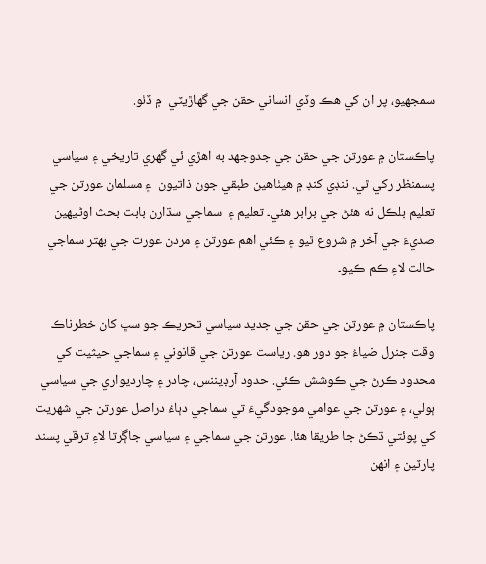سمجھيو، پر ان کي هڪ وڏي انساني حقن جي گھاڙيٽي  ۾ ڏٺو.

پاڪستان ۾ عورتن جي حقن جي جدوجهد به اهڙي ئي گهري تاريخي ۽ سياسي پسمنظر رکي ٿي. ننڊي کنڊ ۾ ھيٺاھين طبقي جون ذاتيون  ۽ مسلمان عورتن جي تعليم بلڪل نه ھئڻ جي برابر ھئي۔ تعليم ۽  سماجي سڌارن بابت بحث اوڻيهين صديءَ جي آخر ۾ شروع ٿيو ۽ ڪئي اھم عورتن ۽ مردن عورت جي بھتر سماجي حالت لاءِ ڪم ڪيو۔

پاڪستان ۾ عورتن جي حقن جي جديد سياسي تحريڪ جو سڀ کان خطرناڪ  وقت جنرل ضياءُ جو دور هو. رياست عورتن جي قانوني ۽ سماجي حيثيت کي محدود ڪرڻ جي ڪوشش ڪئي. حدود آرڊيننس، چادر ۽ چارديواري جي سياسي ٻولي، ۽ عورتن جي عوامي موجودگيءَ تي سماجي دٻاءُ دراصل عورتن جي شهريت کي پوئتي ڌڪڻ جا طريقا هئا. عورتن جي سماجي ۽ سياسي جاڳرتا لاءِ ترقي پسند پارٽين ۽ انھن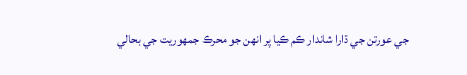جي عورتن جي ڌارا شاندار ڪم ڪيا پر انھن جو محرڪ جمھوريت جي بحالي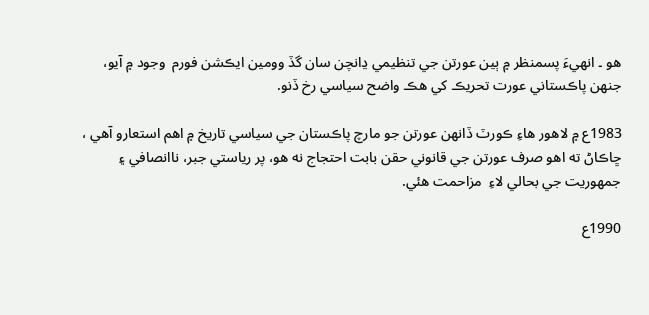ھو ۔ انهيءَ پسمنظر ۾ ٻين عورتن جي تنظيمي ڍانچن سان گڏ وومين ايڪشن فورم  وجود ۾ آيو، جنهن پاڪستاني عورت تحريڪ کي هڪ واضح سياسي رخ ڏنو.

1983ع ۾ لاهور هاءِ ڪورٽ ڏانهن عورتن جو مارچ پاڪستان جي سياسي تاريخ ۾ اھم استعارو آھي ، ڇاڪاڻ ته اهو صرف عورتن جي قانوني حقن بابت احتجاج نه هو، پر رياستي جبر، ناانصافي ۽ جمهوريت جي بحالي لاءِ  مزاحمت هئي.

1990ع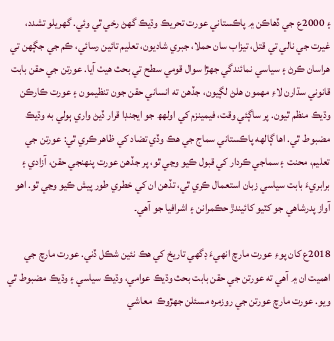۽ 2000ع جي ڏهاڪن ۾ پاڪستاني عورت تحريڪ وڌيڪ گهڻ رخي ٿي وئي. گهريلو تشدد، غيرت جي نالي تي قتل، تيزاب سان حملا، جبري شاديون، تعليم تائين رسائي، ڪم جي جڳهن تي هراسان ڪرڻ ۽ سياسي نمائندگي جهڙا سوال قومي سطح تي بحث هيٺ آيا. عورتن جي حقن بابت قانوني سڌارن لاءِ مهمون هلڻ لڳيون، جڏهن ته انساني حقن جون تنظيمون ۽ عورت ڪارڪن وڌيڪ منظم ٿيون. پر ساڳئي وقت، فيمينزم کي اولهھ جو ايجنڊا قرار ڏيڻ واري ٻولي به وڌيڪ مضبوط ٿي. اها ڳالهه پاڪستاني سماج جي هڪ وڏي تضاد کي ظاهر ڪري ٿي: عورتن جي تعليم، محنت ۽ سماجي ڪردار کي قبول ڪيو وڃي ٿو، پر جڏهن عورت پنهنجي حقن، آزادي ۽ برابريءَ بابت سياسي زبان استعمال ڪري ٿي، تڏهن ان کي خطري طور پيش ڪيو وڃي ٿو. اھو آواز پدرشاھي جو کٽيو کائيندڙ حڪمرانن ۽ اشرافيا جو آھي۔

2018ع کان پوءِ عورت مارچ انهيءَ ڊگهي تاريخ کي هڪ نئين شڪل ڏني. عورت مارچ جي اهميت ان ۾ آهي ته عورتن جي حقن بابت بحث وڌيڪ عوامي، وڌيڪ سياسي ۽ وڌيڪ مضبوط ٿي ويو. عورت مارچ عورتن جي روزمره مسئلن جھڙوڪ  معاشي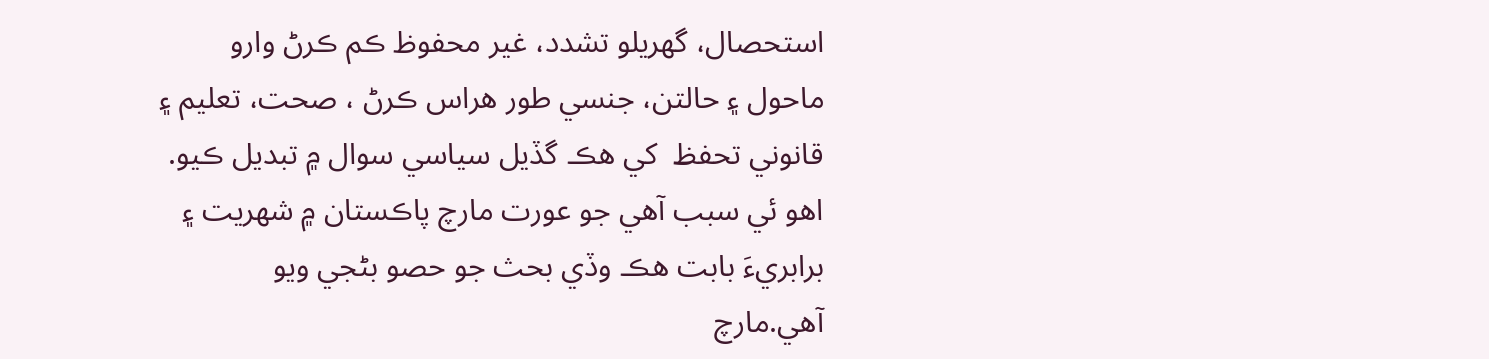استحصال، گهريلو تشدد، غير محفوظ ڪم ڪرڻ وارو ماحول ۽ حالتن، جنسي طور ھراس ڪرڻ ، صحت، تعليم ۽ قانوني تحفظ  کي هڪ گڏيل سياسي سوال ۾ تبديل ڪيو. اهو ئي سبب آهي جو عورت مارچ پاڪستان ۾ شهريت ۽ برابريءَ بابت هڪ وڏي بحث جو حصو بڻجي ويو آھي.مارچ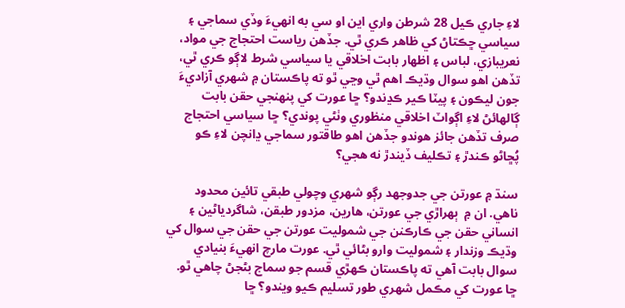لاءِ جاري ڪيل 28 شرطن واري اين او سي به انهيءَ وڏي سماجي ۽ سياسي ڇڪتاڻ کي ظاهر ڪري ٿي. جڏهن رياست احتجاج جي مواد، نعريبازي، لباس ۽ اظهار بابت اخلاقي يا سياسي شرط لاڳو ڪري ٿي، تڏهن اهو سوال وڌيڪ اهم ٿي وڃي ٿو ته پاڪستان ۾ شهري آزاديءَ جون ليڪون ۽ پيٽا ڪير ڪڍندو؟ ڇا عورت کي پنهنجي حقن بابت ڳالهائڻ لاءِ اڳواٽ اخلاقي منظوري وٺڻي پوندي؟ ڇا سياسي احتجاج صرف تڏهن جائز هوندو جڏهن اهو طاقتور سماجي ڍانچن لاءِ ڪو پُڇاڻو ڪندڙ ۽ تڪليف ڏيندڙ نه هجي؟

سنڌ ۾ عورتن جي جدوجهد رڳو شهري وچولي طبقي تائين محدود ناهي. ان ۾  ٻھراڙي جي عورتن، هارين، مزدور طبقن، شاگردياڻين ۽ انساني حقن جي ڪارڪنن جي شموليت عورتن جي حقن جي سوال کي وڌيڪ وزندار ۽ شموليت وارو بڻائي ٿي. عورت مارچ انهيءَ بنيادي سوال بابت آهي ته پاڪستان ڪهڙي قسم جو سماج بڻجڻ چاهي ٿو. ڇا عورت کي مڪمل شهري طور تسليم ڪيو ويندو؟ ڇا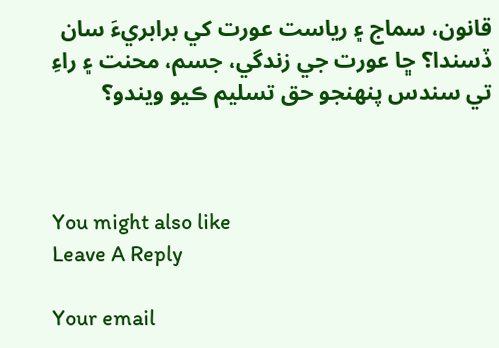قانون، سماج ۽ رياست عورت کي برابريءَ سان ڏسندا؟ ڇا عورت جي زندگي، جسم، محنت ۽ راءِ تي سندس پنهنجو حق تسليم ڪيو ويندو؟



You might also like
Leave A Reply

Your email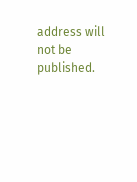address will not be published.